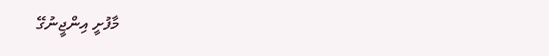މާފުށީ އިންޖީނުގޭ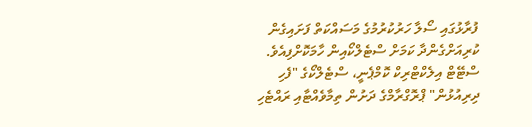ފުރާޅުގައި ސޯލާ ހަރުކުރުމުގެ މަސައްކަތް ފަށައިގެން ކުރިއަށްގެންދާ ކަމަށް ސްޓެލްކޯއިން ހާމަކޮށްފިއެވެ.
ސްޓޭޓް އިލެކްޓްރިކް ކޮމްޕެނީ، ސްޓެލްކޯގެ "ފެހި ދިރިއުޅުން" ޕްރޮގްރާމްގެ ދަށުން ތިމާވެއްޓާއި ރައްޓެހި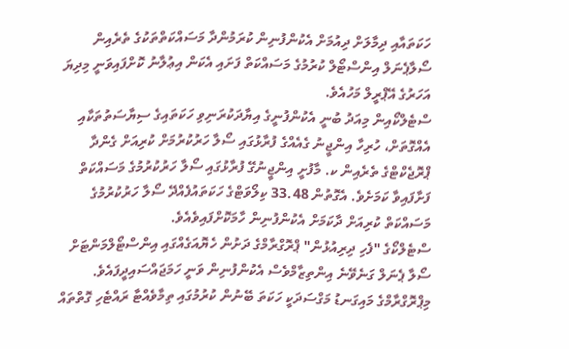ހަކަތައާއި ދިމާލަށް ދިއުމަށް އެކުންފުނިން ކުރަމުންދާ މަސައްކަތްތަކުގެ ތެރެއިން ސޯލާޕެނަލް އިންސްޓޯލް ކުރުމުގެ މަސައްކަތް ފަށައި އެކަން އިޢުލާނު ކޮށްފައިވަނީ މިދިޔަ އަހަރުގެ އޭޕްރީލް މަހުއެވެ.
ސްޓެލްކޯއިން މިއަދު ބުނީ އެކުންފުނީގެ އިޔާދަކުރަނިވި ހަކަތައިގެ ސިޔާސަތުތަކާއި އެއްގޮތަށް، ހުރިހާ އިންޖީނު ގެއެއްގެ ފުރާޅުގައި ސޯލާ ހަރުކުރުމަށް ކުރިއަށް ގެންދާ ޕްރޮޖެކްޓްގެ ތެރެއިން ކ. މާފުށީ އިންޖީނުގޭ ފުރާޅުގައި ސޯލާ ހަރުކުރުމުގެ މަސައްކަތް ފަށާފައިވާ ކަމަށެވެ. އެގޮތުން 33.48 ކިލޯވަޓްގެ ހަކަތައުފެއްދޭ ސޯލާ ހަރުކުރުމުގެ މަސައްކަތް ކުރިއަށް ދާކަމަށް އެކުންފުނިން ހާމަކޮށްފައިވެއެވެ.
ސްޓެލްކޯގެ "ފެހި ދިރިއުޅުން" ޕްރޮގްރާމްގެ ދަށުން ހެޔޮއަގެއްގައި އިންސްޓޯލްމަންޓަށް ސޯލާ ޕެނަލް ގަނެވޭނެ އިންތިޒާމްވެސް އެކުންފުނިން ވަނީ ހަމަޖައްސައިދީފައެވެ. މިޕްރޮގްރާމްގެ މައިގަނޑު މަގްސަދަކީ ހަކަތަ ބޭނުން ކުރުމުގައި ތިމާވެއްޓާ ރައްޓެހި ގޮތްތައް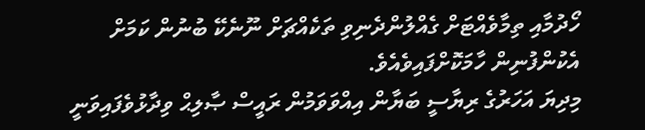ހޯދުމާއި ތިމާވެއްޓަށް ގެއްލުންދެނިވި ތަކެއްޗަށް ނޫނެކޭ ބުނުން ކަމަށް އެކުންފުނިން ހާމަކޮށްފައިވެއެވެ.
މިދިޔަ އަހަރުގެ ރިޔާސީ ބަޔާން އިއްވަވަމުން ރައީސް ޞާލިޙް ވިދާޅުވެފައިވަނީ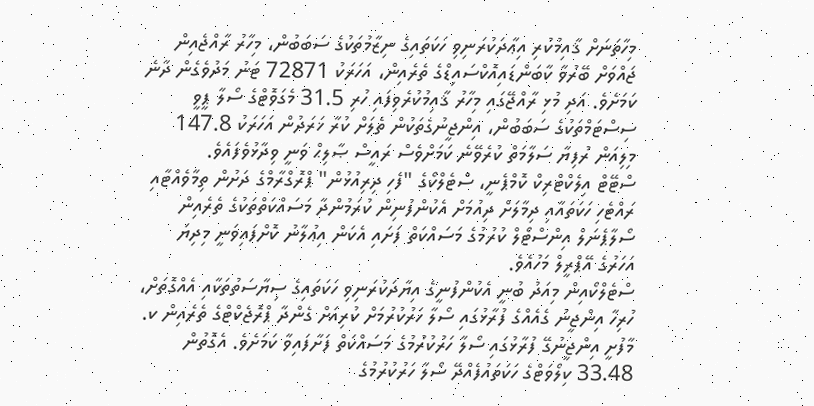މިހާތަނަށް ޤާއިމުކުރި އިޢާދަކުރަނިވި ހަކަތައިގެ ނިޒާމުތަކުގެ ސަބަބުން، މިހާރު ރާއްޖެއިން ޖައްވަށް ބޭރުވާ ކާބަންޑައިއޮކްސައިޑްގެ ތެރެއިން، އަހަރަކު 72871 ޓަނު މަދުވެގެން ދާނެ ކަމަށެވެ. އަދި މުޅި ރާއްޖޭގައި މިހާރު ޤާއިމުކުރެވިފައި ހުރި 31.5 މެގަވޮޓްގެ ސޯލާ ޕީވީ ސިސްޓަމްތަކުގެ ސަބަބުން، އިންޖީނުގެތަކުން ތެލަށް ކުރާ ޚަރަދުން އަހަރަކު 147.8 މިލިއަން ރުފިޔާ ސަލާމަތް ކުރެވޭނެ ކަމަށްވެސް ރައީސް ޞާލިޙް ވަނީ ވިދާޅުވެފައެވެ.
ސްޓޭޓް އިލެކްޓްރިކް ކޮމްޕެނީ، ސްޓެލްކޯގެ "ފެހި ދިރިއުޅުން" ޕްރޮގްރާމްގެ ދަށުން ތިމާވެއްޓާއި ރައްޓެހި ހަކަތައާއި ދިމާލަށް ދިއުމަށް އެކުންފުނިން ކުރަމުންދާ މަސައްކަތްތަކުގެ ތެރެއިން ސޯލާޕެނަލް އިންސްޓޯލް ކުރުމުގެ މަސައްކަތް ފަށައި އެކަން އިޢުލާނު ކޮށްފައިވަނީ މިދިޔަ އަހަރުގެ އޭޕްރީލް މަހުއެވެ.
ސްޓެލްކޯއިން މިއަދު ބުނީ އެކުންފުނީގެ އިޔާދަކުރަނިވި ހަކަތައިގެ ސިޔާސަތުތަކާއި އެއްގޮތަށް، ހުރިހާ އިންޖީނު ގެއެއްގެ ފުރާޅުގައި ސޯލާ ހަރުކުރުމަށް ކުރިއަށް ގެންދާ ޕްރޮޖެކްޓްގެ ތެރެއިން ކ. މާފުށީ އިންޖީނުގޭ ފުރާޅުގައި ސޯލާ ހަރުކުރުމުގެ މަސައްކަތް ފަށާފައިވާ ކަމަށެވެ. އެގޮތުން 33.48 ކިލޯވަޓްގެ ހަކަތައުފެއްދޭ ސޯލާ ހަރުކުރުމުގެ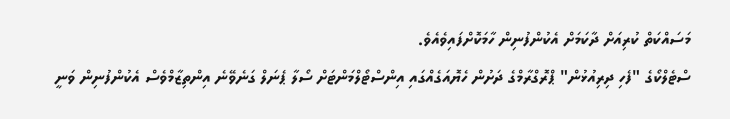މަސައްކަތް ކުރިއަށް ދާކަމަށް އެކުންފުނިން ހާމަކޮށްފައިވެއެވެ.
ސްޓެލްކޯގެ "ފެހި ދިރިއުޅުން" ޕްރޮގްރާމްގެ ދަށުން ހެޔޮއަގެއްގައި އިންސްޓޯލްމަންޓަށް ސޯލާ ޕެނަލް ގަނެވޭނެ އިންތިޒާމްވެސް އެކުންފުނިން ވަނީ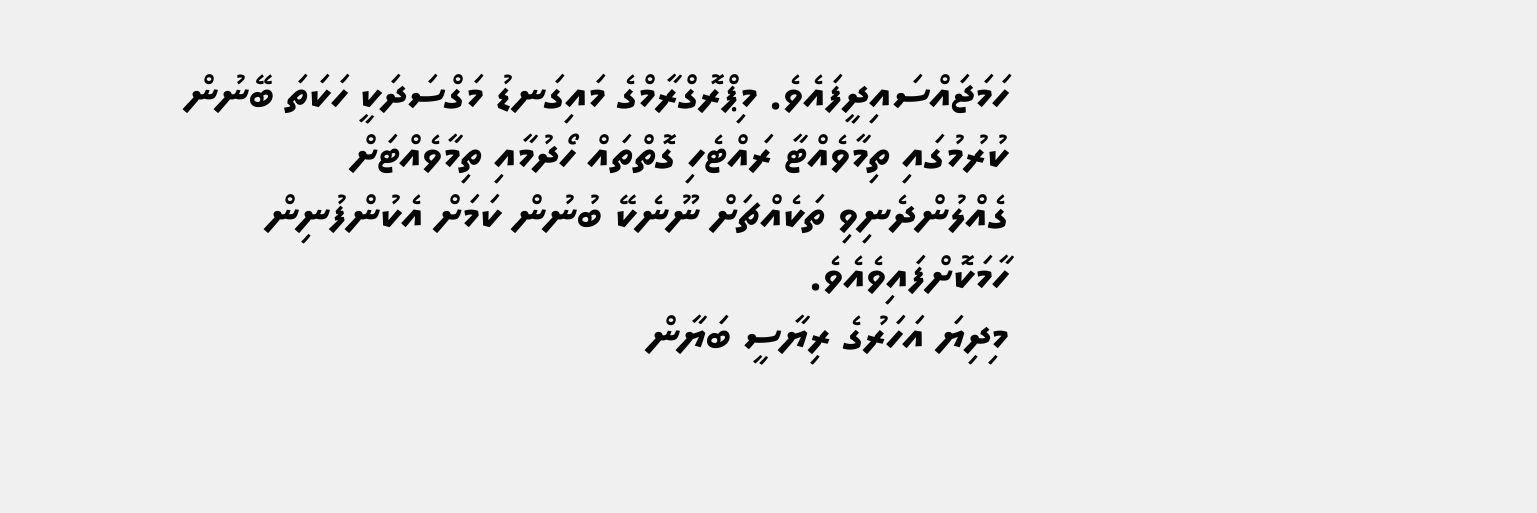ހަމަޖައްސައިދީފައެވެ. މިޕްރޮގްރާމްގެ މައިގަނޑު މަގްސަދަކީ ހަކަތަ ބޭނުން ކުރުމުގައި ތިމާވެއްޓާ ރައްޓެހި ގޮތްތައް ހޯދުމާއި ތިމާވެއްޓަށް ގެއްލުންދެނިވި ތަކެއްޗަށް ނޫނެކޭ ބުނުން ކަމަށް އެކުންފުނިން ހާމަކޮށްފައިވެއެވެ.
މިދިޔަ އަހަރުގެ ރިޔާސީ ބަޔާން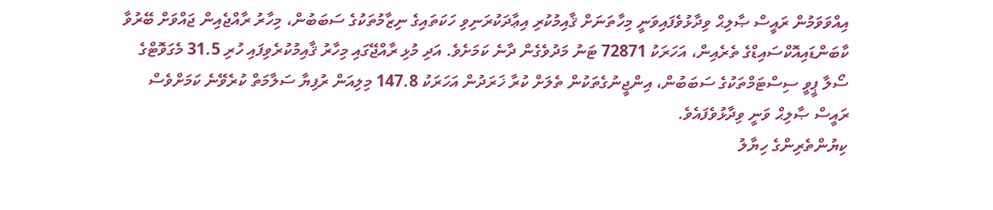އިއްވަވަމުން ރައީސް ޞާލިޙް ވިދާޅުވެފައިވަނީ މިހާތަނަށް ޤާއިމުކުރި އިޢާދަކުރަނިވި ހަކަތައިގެ ނިޒާމުތަކުގެ ސަބަބުން، މިހާރު ރާއްޖެއިން ޖައްވަށް ބޭރުވާ ކާބަންޑައިއޮކްސައިޑްގެ ތެރެއިން، އަހަރަކު 72871 ޓަނު މަދުވެގެން ދާނެ ކަމަށެވެ. އަދި މުޅި ރާއްޖޭގައި މިހާރު ޤާއިމުކުރެވިފައި ހުރި 31.5 މެގަވޮޓްގެ ސޯލާ ޕީވީ ސިސްޓަމްތަކުގެ ސަބަބުން، އިންޖީނުގެތަކުން ތެލަށް ކުރާ ޚަރަދުން އަހަރަކު 147.8 މިލިއަން ރުފިޔާ ސަލާމަތް ކުރެވޭނެ ކަމަށްވެސް ރައީސް ޞާލިޙް ވަނީ ވިދާޅުވެފައެވެ.
ކިޔުންތެރިންގެ ހިޔާލު